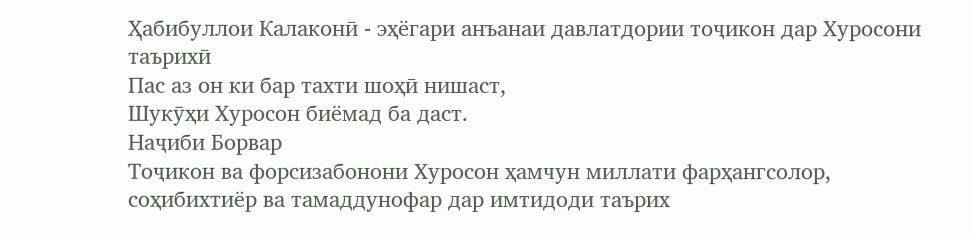Ҳабибуллои Калаконӣ - эҳёгари анъанаи давлатдории тоҷикон дар Хуросони таърихӣ
Пас аз он ки бар тахти шоҳӣ нишаст,
Шукӯҳи Хуросон биёмад ба даст.
Наҷиби Борвар
Тоҷикон ва форсизабонони Хуросон ҳамчун миллати фарҳангсолор, соҳибихтиёр ва тамаддунофар дар имтидоди таърих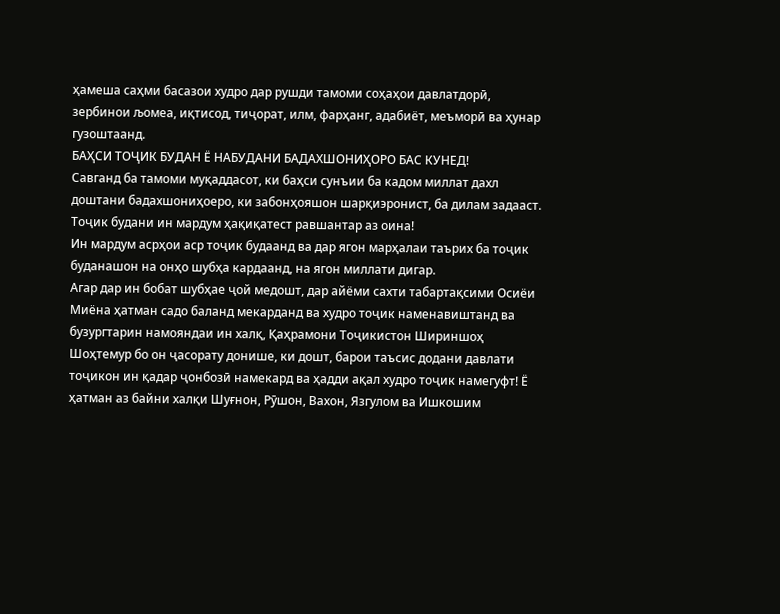ҳамеша саҳми басазои худро дар рушди тамоми соҳаҳои давлатдорӣ, зербинои љомеа, иқтисод, тиҷорат, илм, фарҳанг, адабиёт, меъморӣ ва ҳунар гузоштаанд.
БАҲСИ ТОҶИК БУДАН Ё НАБУДАНИ БАДАХШОНИҲОРО БАС КУНЕД!
Савганд ба тамоми муқаддасот, ки баҳси сунъии ба кадом миллат дахл доштани бадахшониҳоеро, ки забонҳояшон шарқиэронист, ба дилам задааст.
Тоҷик будани ин мардум ҳақиқатест равшантар аз оина!
Ин мардум асрҳои аср тоҷик будаанд ва дар ягон марҳалаи таърих ба тоҷик буданашон на онҳо шубҳа кардаанд, на ягон миллати дигар.
Агар дар ин бобат шубҳае ҷой медошт, дар айёми сахти табартақсими Осиёи Миёна ҳатман садо баланд мекарданд ва худро тоҷик наменавиштанд ва бузургтарин намояндаи ин халқ, Қаҳрамони Тоҷикистон Шириншоҳ Шоҳтемур бо он ҷасорату донише, ки дошт, барои таъсис додани давлати тоҷикон ин қадар ҷонбозӣ намекард ва ҳадди ақал худро тоҷик намегуфт! Ё ҳатман аз байни халқи Шуғнон, Рӯшон, Вахон, Язгулом ва Ишкошим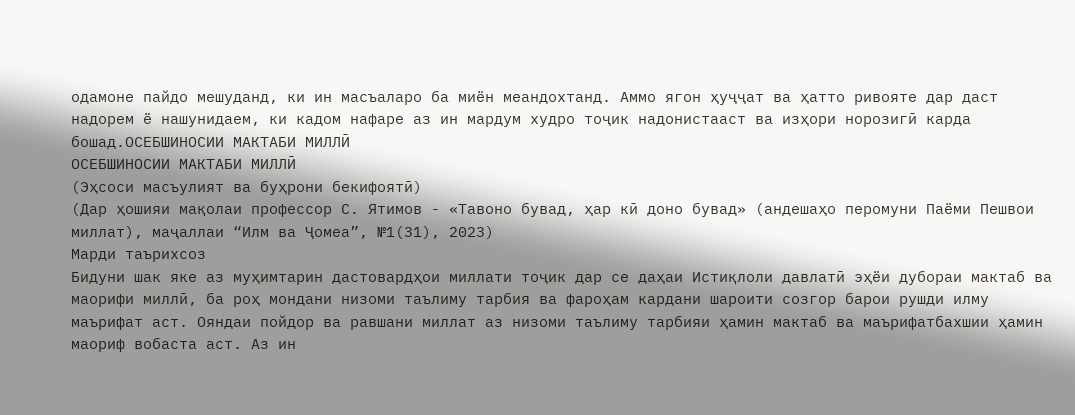одамоне пайдо мешуданд, ки ин масъаларо ба миён меандохтанд. Аммо ягон ҳуҷҷат ва ҳатто ривояте дар даст надорем ё нашунидаем, ки кадом нафаре аз ин мардум худро тоҷик надонистааст ва изҳори норозигӣ карда бошад.ОСЕБШИНОСИИ МАКТАБИ МИЛЛӢ
ОСЕБШИНОСИИ МАКТАБИ МИЛЛӢ
(Эҳсоси масъулият ва буҳрони бекифоятӣ)
(Дар ҳошияи мақолаи профессор С. Ятимов - «Тавоно бувад, ҳар кӣ доно бувад» (андешаҳо перомуни Паёми Пешвои миллат), маҷаллаи “Илм ва Ҷомеа”, №1(31), 2023)
Марди таърихсоз
Бидуни шак яке аз муҳимтарин дастовардҳои миллати тоҷик дар се даҳаи Истиқлоли давлатӣ эҳёи дубораи мактаб ва маорифи миллӣ, ба роҳ мондани низоми таълиму тарбия ва фароҳам кардани шароити созгор барои рушди илму маърифат аст. Ояндаи пойдор ва равшани миллат аз низоми таълиму тарбияи ҳамин мактаб ва маърифатбахшии ҳамин маориф вобаста аст. Аз ин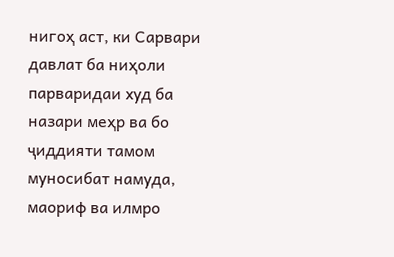нигоҳ аст, ки Сарвари давлат ба ниҳоли парваридаи худ ба назари меҳр ва бо ҷиддияти тамом муносибат намуда, маориф ва илмро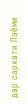дар сархати Паёми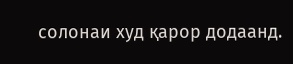солонаи худ қарор додаанд.